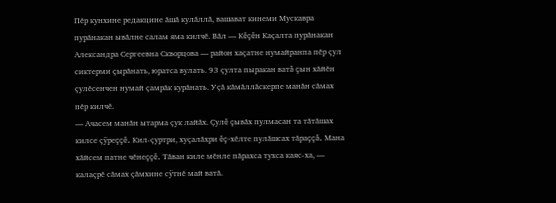Пĕр кунхине редакцине ăшă кулăллă, вашават кинеми Мускавра пурăнакан ывăлне салам яма килчĕ. Вăл — Кĕçĕн Каçалта пурăнакан Александра Сергеевна Скворцова — район хаçатне нумайранпа пĕр çул сиктерми çырăнать, юратса вулать. 93 çулта пыракан ватă çын хăйĕн çулĕсенчен нумай çамрăк курăнать. Уçă кăмăллăскерпе манăн сăмах пĕр килчĕ.
— Ачасем манăн ытарма çук лайăх. Çулĕ çывăх пулмасан та тăтăшах килсе çÿреççĕ. Кил-çуртри, хуçалăхри ĕç-хĕлте пулăшсах тăраççă. Мана хăйсем патне чĕнеççĕ. Тăван киле мĕнле пăрахса тухса каяс-ха, — калаçрĕ сăмах çăмхине сÿтнĕ май ватă.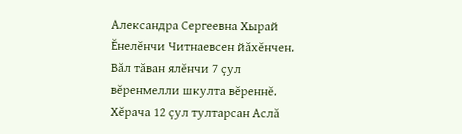Александра Сергеевна Хырай Ĕнелĕнчи Читнаевсен йăхĕнчен. Вăл тăван ялĕнчи 7 çул вĕренмелли шкулта вĕреннĕ. Хĕрача 12 çул тултарсан Аслă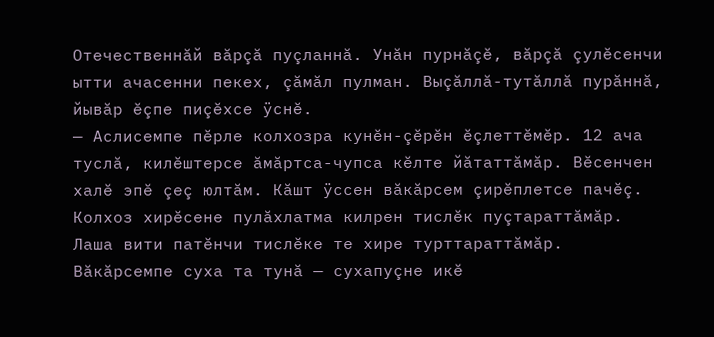Отечественнăй вăрçă пуçланнă. Унăн пурнăçĕ, вăрçă çулĕсенчи ытти ачасенни пекех, çăмăл пулман. Выçăллă-тутăллă пурăннă, йывăр ĕçпе пиçĕхсе ÿснĕ.
— Аслисемпе пĕрле колхозра кунĕн-çĕрĕн ĕçлеттĕмĕр. 12 ача туслă, килĕштерсе ăмăртса-чупса кĕлте йăтаттăмăр. Вĕсенчен халĕ эпĕ çеç юлтăм. Кăшт ÿссен вăкăрсем çирĕплетсе пачĕç. Колхоз хирĕсене пулăхлатма килрен тислĕк пуçтараттăмăр. Лаша вити патĕнчи тислĕке те хире турттараттăмăр. Вăкăрсемпе суха та тунă — сухапуçне икĕ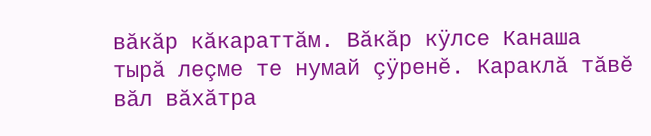вăкăр кăкараттăм. Вăкăр кÿлсе Канаша тырă леçме те нумай çÿренĕ. Караклă тăвĕ вăл вăхăтра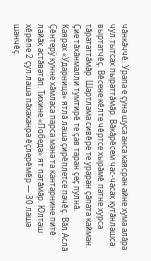чăнкăччĕ. Урапа е çуна шуса анса каясран айне хума алăра чул тытсах пыраттăмăр. Вăкăрĕсем час-часах кутăнлашса выртатчĕç. Вĕсене кĕлте чĕртсе хырăмĕ патне хурса тăрататтăмăр. Шартлама сивĕре те ураран çăпата кайман. Çие тăхăнмалли тумтирĕ те çав таран çеç пулнă.
Каярах «Ударница» ятлă лаша çирĕплетсе пачĕç. Вăл Аслă Çĕнтерÿ кунне хăмласа парса мана та кантарнине питĕ лайăх астăватăп. Тихине «Победа» ят патăмăр. Юлташ хĕрĕпе 2 çул лаша пăхаканра ĕçлерĕмĕр — 30 лаша шанчĕç.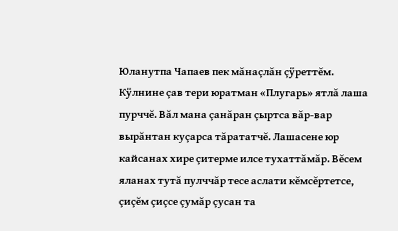Юланутпа Чапаев пек мăнаçлăн çÿреттĕм. Кÿлнине çав тери юратман «Плугарь» ятлă лаша пурччĕ. Вăл мана çанăран çыртса вăр-вар вырăнтан куçарса тăрататчĕ. Лашасене юр кайсанах хире çитерме илсе тухаттăмăр. Вĕсем яланах тутă пулччăр тесе аслати кĕмсĕртетсе, çиçĕм çиçсе çумăр çусан та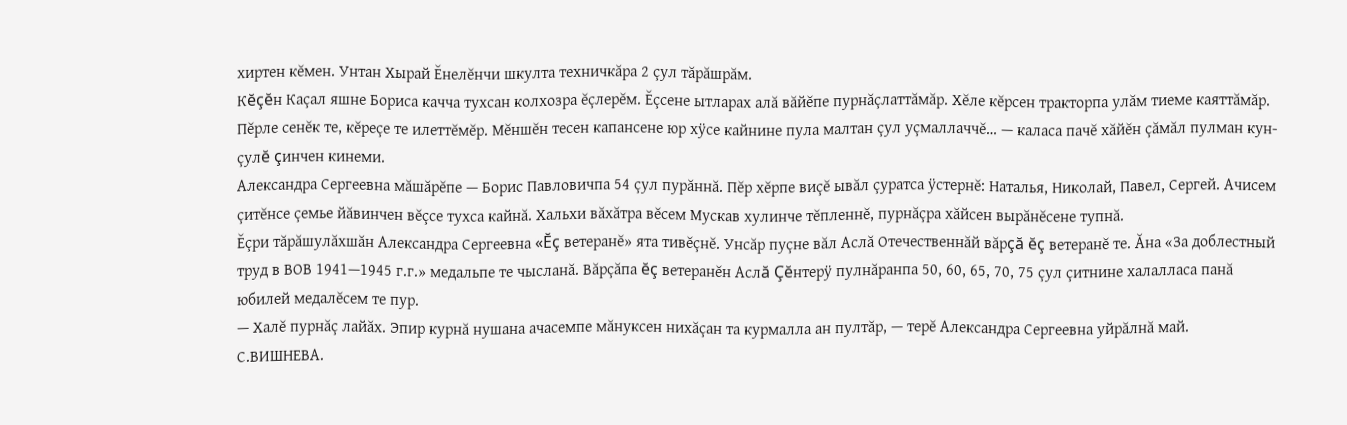хиртен кĕмен. Унтан Хырай Ĕнелĕнчи шкулта техничкăра 2 çул тăрăшрăм.
Кĕçĕн Каçал яшне Бориса качча тухсан колхозра ĕçлерĕм. Ĕçсене ытларах алă вăйĕпе пурнăçлаттăмăр. Хĕле кĕрсен тракторпа улăм тиеме каяттăмăр. Пĕрле сенĕк те, кĕреçе те илеттĕмĕр. Мĕншĕн тесен капансене юр хÿсе кайнине пула малтан çул уçмаллаччĕ… — каласа пачĕ хăйĕн çăмăл пулман кун-çулĕ çинчен кинеми.
Александра Сергеевна мăшăрĕпе — Борис Павловичпа 54 çул пурăннă. Пĕр хĕрпе виçĕ ывăл çуратса ÿстернĕ: Наталья, Николай, Павел, Сергей. Ачисем çитĕнсе çемье йăвинчен вĕçсе тухса кайнă. Хальхи вăхăтра вĕсем Мускав хулинче тĕпленнĕ, пурнăçра хăйсен вырăнĕсене тупнă.
Ĕçри тăрăшулăхшăн Александра Сергеевна «Ĕç ветеранĕ» ята тивĕçнĕ. Унсăр пуçне вăл Аслă Отечественнăй вăрçă ĕç ветеранĕ те. Ăна «За доблестный труд в ВОВ 1941—1945 г.г.» медальпе те чысланă. Вăрçăпа ĕç ветеранĕн Аслă Çĕнтерÿ пулнăранпа 50, 60, 65, 70, 75 çул çитнине халалласа панă юбилей медалĕсем те пур.
— Халĕ пурнăç лайăх. Эпир курнă нушана ачасемпе мăнуксен нихăçан та курмалла ан пултăр, — терĕ Александра Сергеевна уйрăлнă май.
С.ВИШНЕВА.